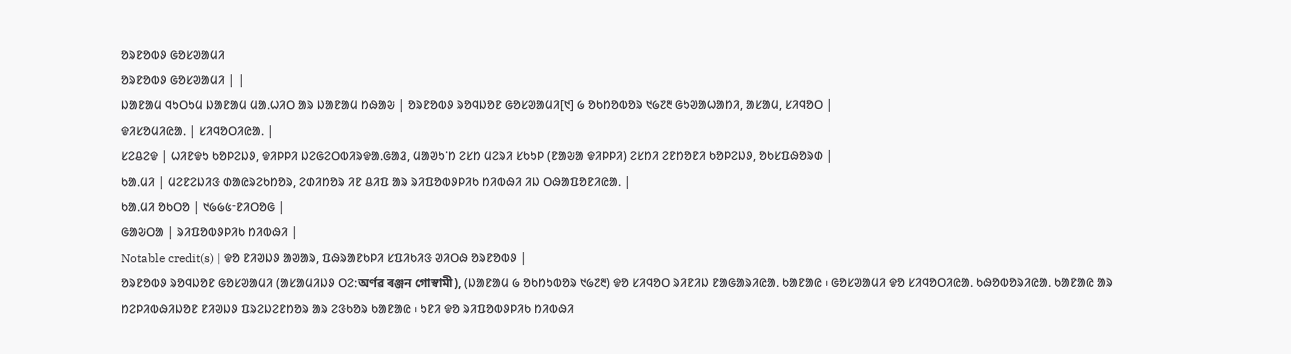ᱚᱨᱱᱚᱵᱽ ᱜᱚᱥᱣᱟᱢᱤ
ᱚᱨᱱᱚᱵᱽ ᱜᱚᱥᱣᱟᱢᱤ | |
ᱡᱟᱱᱟᱢ ᱧᱩᱛᱩᱢ ᱡᱟᱱᱟᱢ ᱢᱟᱹᱦᱤᱛ ᱟᱨ ᱡᱟᱱᱟᱢ ᱴᱷᱟᱶ | ᱚᱨᱱᱚᱵᱽ ᱨᱚᱧᱡᱚᱱ ᱜᱚᱥᱣᱟᱢᱤ[᱑] ᱙ ᱚᱠᱴᱚᱵᱚᱨ ᱑᱙᱗᱓ ᱜᱩᱣᱟᱦᱟᱴᱤ, ᱟᱥᱟᱢ, ᱥᱤᱧᱚᱛ |
ᱫᱤᱥᱚᱢᱤᱭᱟᱹ | ᱥᱤᱧᱚᱛᱤᱭᱟᱹ |
ᱥᱮᱪᱮᱫ | ᱦᱤᱱᱫᱩ ᱠᱚᱞᱮᱡᱽ, ᱫᱤᱞᱞᱤ ᱡᱮᱜᱮᱛᱵᱤᱨᱫᱟᱹᱜᱟᱲ, ᱢᱟᱣᱩᱸᱴ ᱮᱥᱴ ᱢᱮᱨᱤ ᱥᱠᱩᱞ (ᱱᱟᱶᱟ ᱫᱤᱞᱞᱤ) ᱮᱥᱴᱤ ᱮᱱᱴᱚᱱᱤ ᱠᱚᱞᱮᱡᱽ, ᱚᱠᱥᱯᱷᱚᱨᱰ |
ᱠᱟᱹᱢᱤ | ᱢᱮᱱᱮᱡᱤᱝ ᱰᱟᱭᱨᱮᱠᱴᱚᱨ, ᱮᱰᱤᱴᱚᱨ ᱤᱱ ᱪᱤᱯ ᱟᱨ ᱨᱤᱯᱚᱵᱽᱞᱤᱠ ᱴᱤᱵᱷᱤ ᱤᱡ ᱛᱷᱟᱯᱚᱱᱤᱭᱟᱹ |
ᱠᱟᱹᱢᱤ ᱚᱠᱛᱚ | ᱑᱙᱙᱕ᱼᱱᱤᱛᱚᱜ |
ᱜᱟᱶᱛᱟ | ᱨᱤᱯᱚᱵᱽᱞᱤᱠ ᱴᱤᱵᱷᱤ |
Notable credit(s) | ᱫᱚ ᱱᱤᱣᱡᱽ ᱟᱣᱟᱨ, ᱯᱷᱨᱟᱱᱠᱞᱤ ᱥᱯᱤᱠᱤᱝ ᱣᱤᱛᱷ ᱚᱨᱱᱚᱵᱽ |
ᱚᱨᱱᱚᱵᱽ ᱨᱚᱧᱡᱚᱱ ᱜᱚᱥᱣᱟᱢᱤ (ᱟᱥᱟᱢᱤᱡᱽ ᱛᱮᱺঅৰ্ণৱ ৰঞ্জন গোস্বামী), (ᱡᱟᱱᱟᱢ ᱙ ᱚᱠᱴᱩᱵᱚᱨ ᱑᱙᱗᱓) ᱫᱚ ᱥᱤᱧᱚᱛ ᱨᱤᱱᱤᱡ ᱱᱟᱜᱟᱨᱤᱭᱟᱹ ᱠᱟᱱᱟᱭ ᱾ ᱜᱚᱥᱣᱟᱢᱤ ᱫᱚ ᱥᱤᱧᱚᱛᱤᱭᱟᱹ ᱠᱷᱚᱵᱚᱨᱤᱭᱟᱹ ᱠᱟᱱᱟᱭ ᱟᱨ ᱴᱮᱞᱤᱵᱷᱤᱡᱚᱱ ᱱᱤᱣᱡᱽ ᱯᱨᱮᱡᱮᱱᱴᱚᱨ ᱟᱨ ᱮᱝᱠᱚᱨ ᱠᱟᱱᱟᱭ ᱾ ᱩᱱᱤ ᱫᱚ ᱨᱤᱯᱚᱵᱽᱞᱤᱠ ᱴᱤᱵᱷᱤ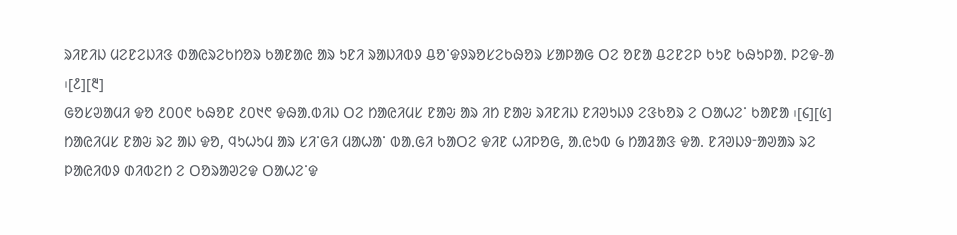ᱨᱤᱱᱤᱡ ᱢᱮᱱᱮᱡᱤᱝ ᱰᱟᱭᱨᱮᱠᱴᱚᱨ ᱠᱟᱱᱟᱭ ᱟᱨ ᱩᱱᱤ ᱨᱟᱡᱤᱵᱽ ᱪᱚᱸᱫᱽᱨᱚᱥᱮᱠᱷᱚᱨ ᱥᱟᱞᱟᱜ ᱛᱮ ᱚᱱᱟ ᱪᱮᱱᱮᱞ ᱠᱩᱱ ᱠᱷᱩᱞᱟᱹ ᱞᱮᱫ-ᱟ ᱾[᱒][᱓]
ᱜᱚᱥᱣᱟᱢᱤ ᱫᱚ ᱒᱐᱐᱖ ᱠᱷᱚᱱ ᱒᱐᱑᱖ ᱫᱷᱟᱹᱵᱤᱡ ᱛᱮ ᱴᱟᱭᱤᱢᱥ ᱱᱟᱶ ᱟᱨ ᱤᱴ ᱱᱟᱶ ᱨᱤᱱᱤᱡ ᱱᱤᱣᱩᱡᱽ ᱮᱝᱠᱚᱨ ᱮ ᱛᱟᱦᱮᱸ ᱠᱟᱱᱟ ᱾[᱔][᱕] ᱴᱟᱭᱤᱢᱥ ᱱᱟᱶ ᱨᱮ ᱟᱡ ᱫᱚ, ᱧᱩᱦᱩᱢ ᱟᱨ ᱥᱤᱸᱜᱤ ᱢᱟᱦᱟᱸ ᱵᱟᱹᱜᱤ ᱠᱟᱛᱮ ᱫᱤᱱ ᱦᱤᱞᱚᱜ, ᱟᱹᱭᱩᱵ ᱙ ᱴᱟᱲᱟᱝ ᱫᱟ. ᱱᱤᱣᱡᱽᱼᱟᱣᱟᱨ ᱨᱮ ᱞᱟᱭᱤᱵᱽ ᱰᱤᱵᱮᱴ ᱮ ᱛᱚᱨᱟᱣᱮᱫ ᱛᱟᱦᱮᱸᱫ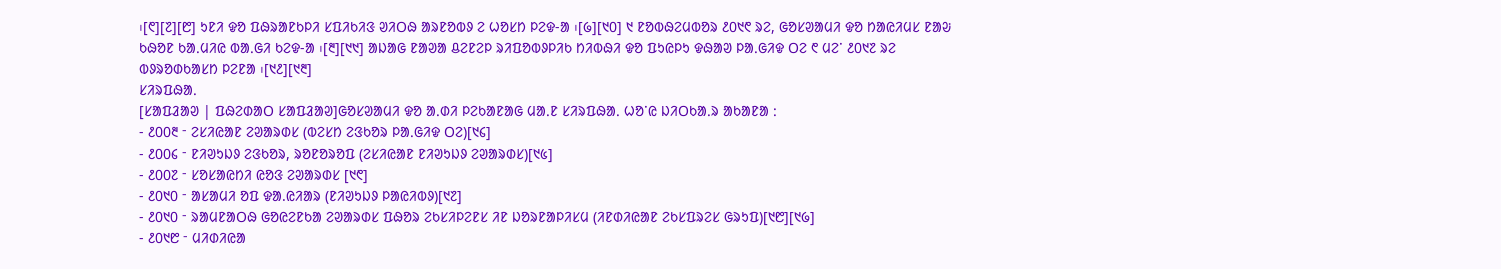᱾[᱖][᱗][᱘] ᱩᱱᱤ ᱫᱚ ᱯᱷᱨᱟᱱᱠᱞᱤ ᱥᱯᱤᱠᱤᱝ ᱣᱤᱛᱷ ᱟᱨᱱᱚᱵᱽ ᱮ ᱦᱚᱥᱴ ᱞᱮᱫ-ᱟ ᱾[᱙][᱑᱐] ᱑ ᱱᱚᱵᱷᱮᱢᱵᱚᱨ ᱒᱐᱑᱖ ᱨᱮ, ᱜᱚᱥᱣᱟᱢᱤ ᱫᱚ ᱴᱟᱭᱤᱢᱥ ᱱᱟᱶ ᱠᱷᱚᱱ ᱠᱟᱹᱢᱤᱭ ᱵᱟᱹᱜᱤ ᱠᱮᱫ-ᱟ ᱾[᱓][᱑᱑] ᱟᱡᱟᱜ ᱱᱟᱣᱟ ᱪᱮᱱᱮᱞ ᱨᱤᱯᱚᱵᱽᱞᱤᱠ ᱴᱤᱵᱷᱤ ᱫᱚ ᱯᱩᱭᱞᱩ ᱫᱷᱟᱣ ᱞᱟᱹᱜᱤᱫ ᱛᱮ ᱖ ᱢᱮᱸ ᱒᱐᱑᱗ ᱨᱮ ᱵᱽᱨᱚᱰᱠᱟᱥᱴ ᱞᱮᱱᱟ ᱾[᱑᱒][᱑᱓]
ᱥᱤᱨᱯᱷᱟᱹ
[ᱥᱟᱯᱲᱟᱣ | ᱯᱷᱮᱰᱟᱛ ᱥᱟᱯᱲᱟᱣ]ᱜᱚᱥᱣᱟᱢᱤ ᱫᱚ ᱟᱹᱰᱤ ᱞᱮᱠᱟᱱᱟᱜ ᱢᱟᱹᱱ ᱥᱤᱨᱯᱷᱟᱹ ᱦᱚᱸᱭ ᱡᱤᱛᱠᱟᱹᱨ ᱟᱠᱟᱱᱟ ᱺ
- ᱒᱐᱐᱓ ᱼ ᱮᱥᱤᱭᱟᱱ ᱮᱣᱟᱨᱰᱥ (ᱵᱮᱥᱴ ᱮᱝᱠᱚᱨ ᱞᱟᱹᱜᱤᱫ ᱛᱮ)[᱑᱔]
- ᱒᱐᱐᱔ ᱼ ᱱᱤᱣᱩᱡᱽ ᱮᱝᱠᱚᱨ, ᱨᱚᱱᱚᱨᱚᱯ (ᱮᱥᱤᱭᱟᱱ ᱱᱤᱣᱩᱡᱽ ᱮᱣᱟᱨᱰᱥ)[᱑᱕]
- ᱒᱐᱐᱗ ᱼ ᱥᱚᱥᱟᱭᱴᱤ ᱭᱚᱝ ᱮᱣᱟᱨᱰᱥ [᱑᱖]
- ᱒᱐᱑᱐ ᱼ ᱟᱥᱟᱢᱤ ᱚᱯ ᱫᱟ.ᱭᱤᱟᱨ (ᱱᱤᱣᱩᱡᱽ ᱞᱟᱭᱤᱵᱽ)[᱑᱗]
- ᱒᱐᱑᱐ ᱼ ᱨᱟᱢᱱᱟᱛᱷ ᱜᱚᱭᱮᱱᱠᱟ ᱮᱣᱟᱨᱰᱥ ᱯᱷᱚᱨ ᱮᱠᱥᱤᱞᱮᱱᱥ ᱤᱱ ᱡᱚᱨᱱᱟᱞᱤᱥᱢ (ᱤᱱᱰᱤᱭᱟᱱ ᱮᱠᱥᱯᱨᱮᱥ ᱜᱨᱩᱯ)[᱑᱘][᱑᱙]
- ᱒᱐᱑᱘ ᱼ ᱢᱤᱰᱤᱭᱟ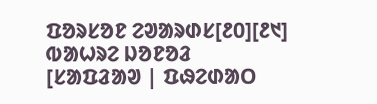ᱯᱚᱨᱥᱚᱱ ᱮᱣᱟᱨᱰᱥ[᱒᱐][᱒᱑]
ᱵᱟᱦᱨᱮ ᱡᱚᱱᱚᱲ
[ᱥᱟᱯᱲᱟᱣ | ᱯᱷᱮᱰᱟᱛ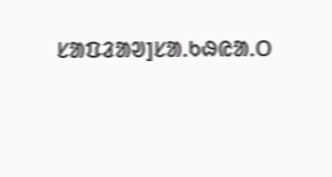ᱥᱟᱯᱲᱟᱣ]ᱥᱟᱹᱠᱷᱭᱟᱹᱛ